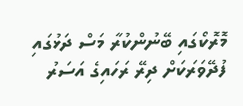މޮރޮކޯގައި ބޭނުންކުރާ މަސް ދަޅުގައި ފުދޭވަރަކަށް ދިރޭ ރަހައިގެ އަސަރު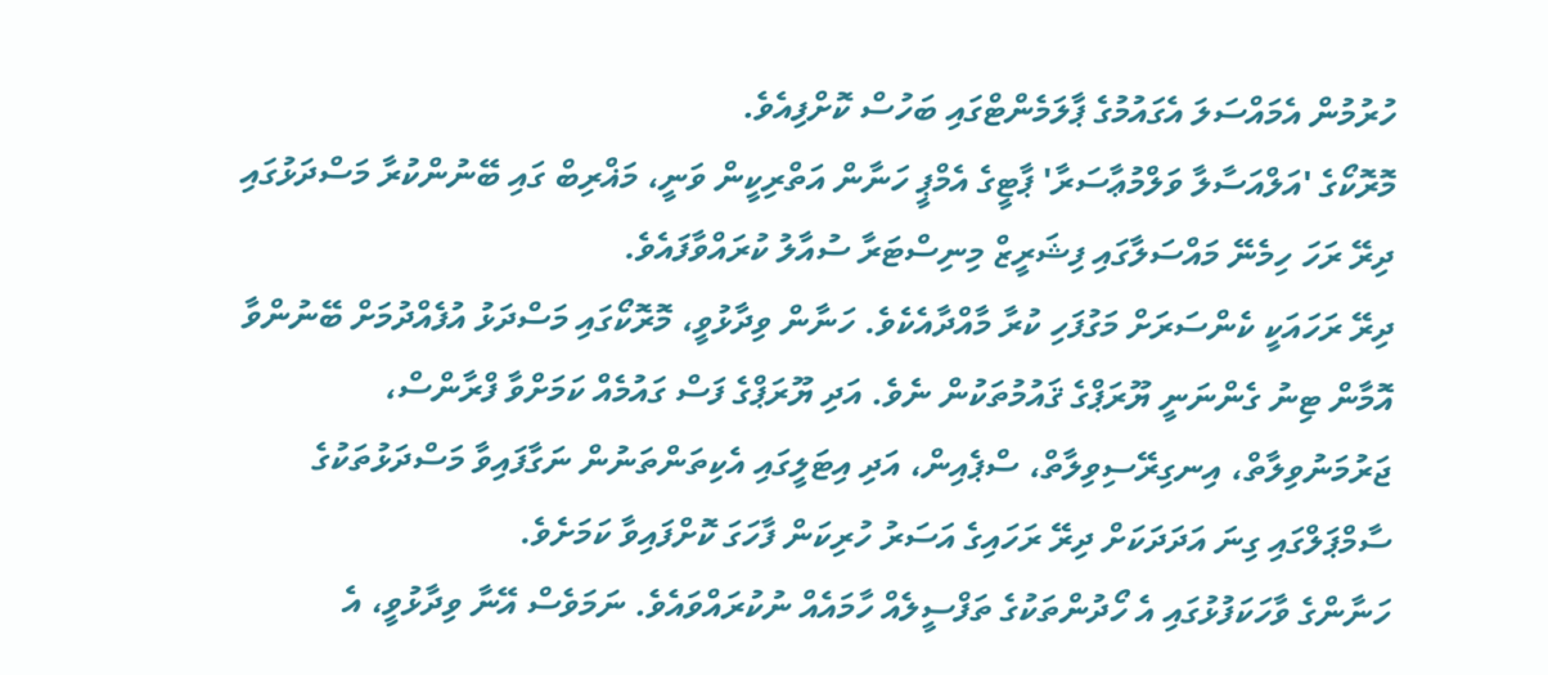ހުރުމުން އެމައްސަލަ އެގައުމުގެ ޕާލަމެންޓްގައި ބަހުސް ކޮށްފިއެވެ.
މޮރޮކޯގެ 'އަލްއަސާލާ ވަލްމުޢާސަރާ' ޕާޓީގެ އެމްޕީ ހަނާން އަތްރިކީން ވަނީ، މަޣްރިބް ގައި ބޭނުންކުރާ މަސްދަޅުގައި ދިރޭ ރަހަ ހިމެނޭ މައްސަލާގައި ފިޝަރީޒް މިނިސްޓަރާ ސުއާލު ކުރައްވާފައެވެ.
ދިރޭ ރަހައަކީ ކެންސަރަށް މަގުފަހި ކުރާ މާއްދާއެކެވެ. ހަނާން ވިދާޅުވީ، މޮރޮކޯގައި މަސްދަޅު އުފެއްދުމަށް ބޭނުންވާ އޮމާން ޓިނު ގެންނަނީ ޔޫރަޕްގެ ޤައުމުތަކުން ނެވެ. އަދި ޔޫރަޕްގެ ފަސް ގައުމެއް ކަމަށްވާ ފްރާންސް، ޖަރުމަނުވިލާތް، އިނގިރޭސިވިލާތް، ސްޕެއިން، އަދި އިޓަލީގައި އެކިތަންތަނުން ނަގާފައިވާ މަސްދަޅުތަކުގެ ސާމްޕަލްގައި ގިނަ އަދަދަކަށް ދިރޭ ރަހައިގެ އަސަރު ހުރިކަން ފާހަގަ ކޮށްފައިވާ ކަމަށެވެ.
ހަނާންގެ ވާހަކަފުޅުގައި އެ ހޯދުންތަކުގެ ތަފްސީލެއް ހާމައެއް ނުކުރައްވައެވެ. ނަމަވެސް އޭނާ ވިދާޅުވީ، އެ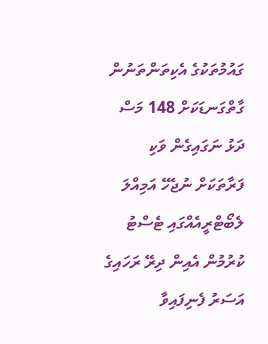ގައުމުތަކުގެ އެކިތަންތަނުން ގާތްގަނޑަކަށް 148 މަސް ދަޅު ނަގައިގެން ވަކި ފަރާތަކަށް ނުޖެހޭ އަމިއްލަ ލެބޯޓްރީއެއްގައި ޓެސްޓު ކުރުމުން އެއިން ދިރޭ ރަހައިގެ އަސަރު ފެނިފައިވާ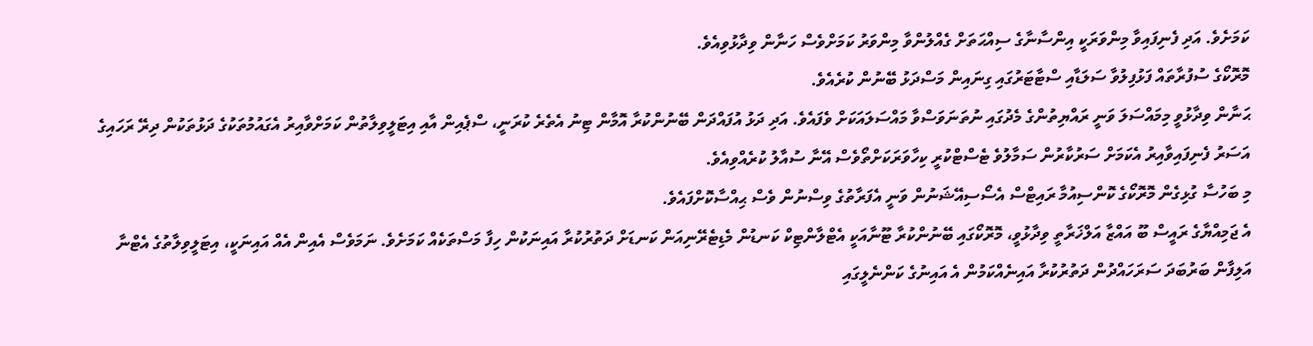ކަމަށެވެ. އަދި ފެނިފައިވާ މިންވަރަކީ އިންސާނާގެ ސިއްޙަތަށް ގެއްލުންވާ މިންވަރު ކަމަށްވެސް ހަނާން ވިދާޅުވިއެވެ.
މޮރޮކޯގެ ސުފުރާތައް ފަޅުފިލުވާ ސަލަޑާއި ސްޓާޓަރުގައި ގިނައިން މަސްދަޅު ބޭނުން ކުރެއެވެ.
ޙަނާން ވިދާޅުވީ މިމައްސަލަ ވަނީ ރައްޔިތުންގެ މެދުގައި ނުތަނަވަސްވާ މައްސަލައަކަށް ވެފައެވެ. އަދި ދަޅު އުފައްދަން ބޭނުންކުރާ އޮމާން ޓިނު އެތެރެ ކުރަނީ، ސްޕެއިން އާއި އިޓަލީވިލާތުން ކަމަށްވާއިރު އެގައުމުތަކުގެ ދަޅުތަކުން ދިރޭ ރަހައިގެ އަސަރު ފެނިފައިވާއިރު އެކަމަށް ސަރުކާރުން ސަމާލުވެ ޓެސްޓްކުރީ ކިހާވަރަކަށްތޯވެސް އޭނާ ސުއާލު ކުރެއްވިއެވެ.
މި ބަހުސާ ގުޅިގެން މޮރޮކޯގެ ކޮންސިއުމާ ރައިޓްސް އެސޯސިއޭޝަނުން ވަނީ އެފަރާތުގެ ވިސްނުން ވެސް ޙިއްސާކޮށްފައެވެ.
އެ ޖަމިއްޔާގެ ރައީސް ބޫ އައްޒާ އަލްޚަރާތީ ވިދާޅުވީ، މޮރޮކޯގައި ބޭނުންކުރާ ޓޫނާއަކީ އެޓްލާންޓިކް ކަނޑުން މެޑިޓެރޭނިއަން ކަނޑަށް ދަތުރުކުރާ އައިނަކުން ހިފާ މަސްތަކެއް ކަމަށެވެ. ނަމަވެސް އެއިން އެއް އައިނަކީ، އިޓަލީވިލާތުގެ އެޓްނާ އަލިފާން ބަރުބަދަ ސަރަހައްދުން ދަތުރުކުރާ އައިނެއްކަމުން އެ އައިނުގެ ކަންނެލީގައި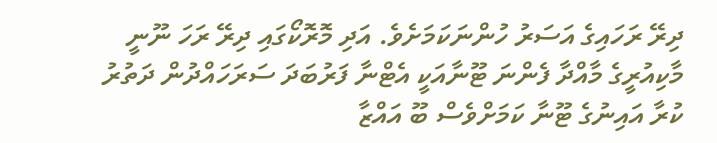ދިރޭ ރަހައިގެ އަސަރު ހުންނަކަމަށެވެ. އަދި މޮރޮކޯގައި ދިރޭ ރަހަ ނޫނީ މާކިއުރީގެ މާއްދާ ފެންނަ ޓޫނާއަކީ އެޓްނާ ފަރުބަދަ ސަރަހައްދުން ދަތުރު ކުރާ އައިނުގެ ޓޫނާ ކަމަށްވެސް ބޫ އައްޒާ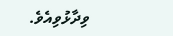ވިދާޅުވިއެވެ.